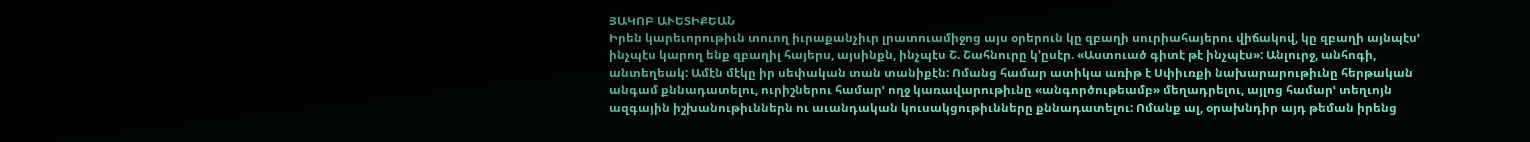ՅԱԿՈԲ ԱՒԵՏԻՔԵԱՆ
Իրեն կարեւորութիւն տուող իւրաքանչիւր լրատուամիջոց այս օրերուն կը զբաղի սուրիահայերու վիճակով, կը զբաղի այնպէսՙ ինչպէս կարող ենք զբաղիլ հայերս, այսինքն, ինչպէս Շ. Շահնուրը կ՚ըսէր. «Աստուած գիտէ թէ ինչպէս»: Անլուրջ, անհոգի, անտեղեակ: Ամէն մէկը իր սեփական տան տանիքէն: Ոմանց համար ատիկա առիթ է Սփիւռքի նախարարութիւնը հերթական անգամ քննադատելու, ուրիշներու համարՙ ողջ կառավարութիւնը «անգործութեամբ» մեղադրելու, այլոց համարՙ տեղւոյն ազգային իշխանութիւններն ու աւանդական կուսակցութիւնները քննադատելու: Ոմանք ալ, օրախնդիր այդ թեման իրենց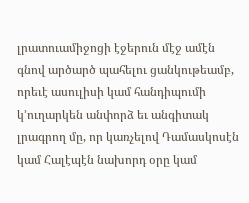լրատուամիջոցի էջերուն մէջ ամէն գնով արծարծ պահելու ցանկութեամբ, որեւէ ասուլիսի կամ հանդիպումի կ՚ուղարկեն անփորձ եւ անգիտակ լրագրող մը, որ կառչելով Դամասկոսէն կամ Հալէպէն նախորդ օրը կամ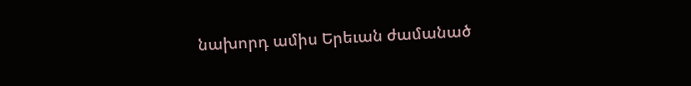նախորդ ամիս Երեւան ժամանած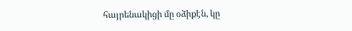հայրենակիցի մը օձիքէն, կը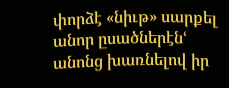փորձէ «նիւթ» սարքել անոր ըսածներէնՙ անոնց խառնելով իր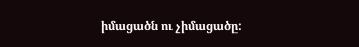իմացածն ու չիմացածը: